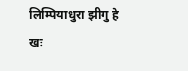लिम्पियाधुरा झीगु हे खः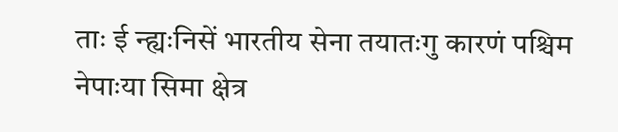ताः ई न्ह्यःनिसें भारतीय सेना तयातःगु कारणं पश्चिम नेपाःया सिमा क्षेत्र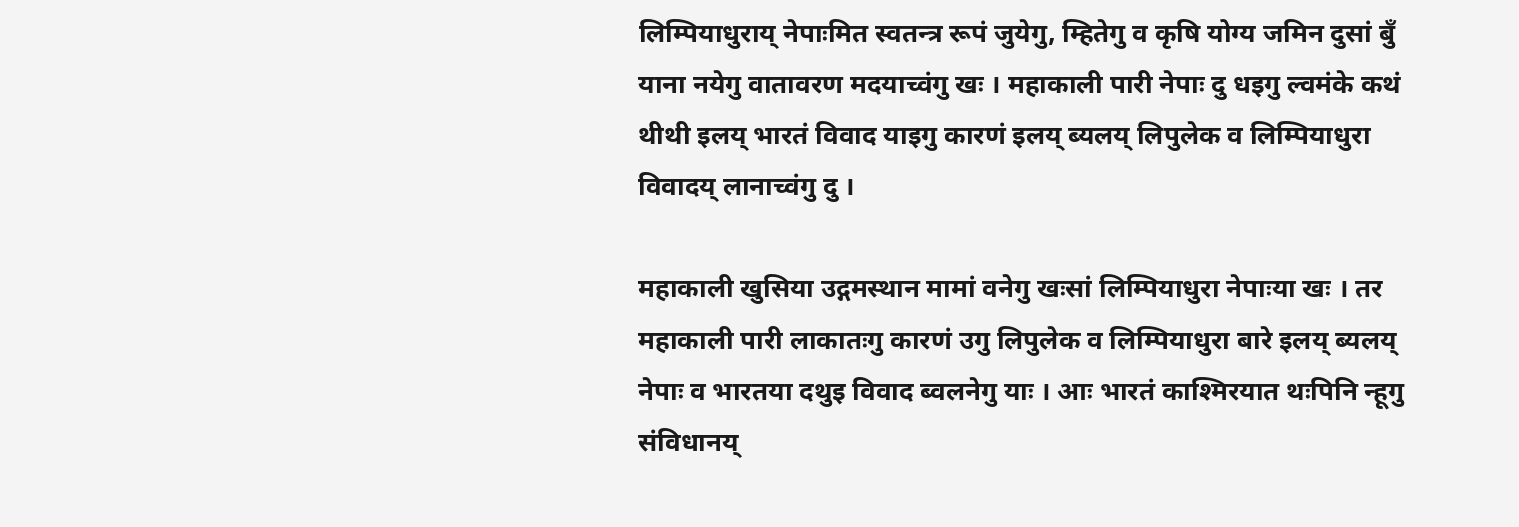लिम्पियाधुराय् नेपाःमित स्वतन्त्र रूपं जुयेगु, म्हितेगु व कृषि योग्य जमिन दुसां बुँ याना नयेगु वातावरण मदयाच्वंगु खः । महाकाली पारी नेपाः दु धइगु ल्वमंके कथं थीथी इलय् भारतं विवाद याइगु कारणं इलय् ब्यलय् लिपुलेक व लिम्पियाधुरा विवादय् लानाच्वंगु दु ।

महाकाली खुसिया उद्गमस्थान मामां वनेगु खःसां लिम्पियाधुरा नेपाःया खः । तर महाकाली पारी लाकातःगु कारणं उगु लिपुलेक व लिम्पियाधुरा बारे इलय् ब्यलय् नेपाः व भारतया दथुइ विवाद ब्वलनेगु याः । आः भारतं काश्मिरयात थःपिनि न्हूगु संविधानय्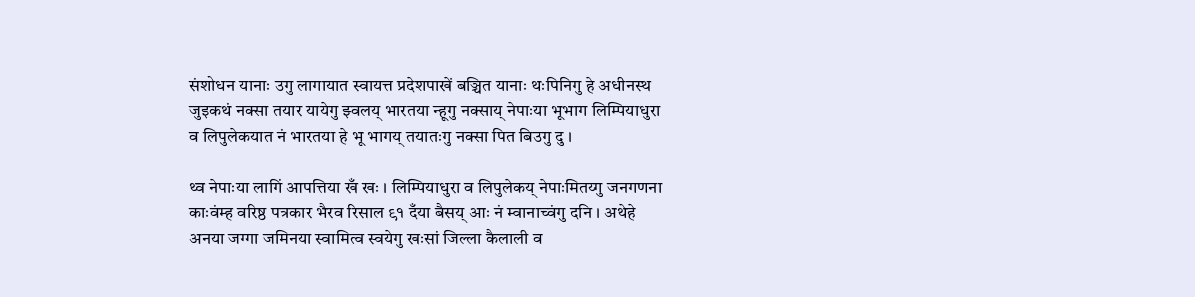संशोधन यानाः उगु लागायात स्वायत्त प्रदेशपाखें बञ्चित यानाः थःपिनिगु हे अधीनस्थ जुइकथं नक्सा तयार यायेगु झ्वलय् भारतया न्हूगु नक्साय् नेपाःया भूभाग लिम्पियाधुरा व लिपुलेकयात नं भारतया हे भू भागय् तयातःगु नक्सा पित बिउगु दु ।

थ्व नेपाःया लागिं आपत्तिया खँ खः । लिम्पियाधुरा व लिपुलेकय् नेपाःमितय्गु जनगणना काःवंम्ह वरिष्ठ पत्रकार भैरव रिसाल ९१ दँया बैसय् आः नं म्वानाच्वंगु दनि । अथेहे अनया जग्गा जमिनया स्वामित्व स्वयेगु खःसां जिल्ला कैलाली व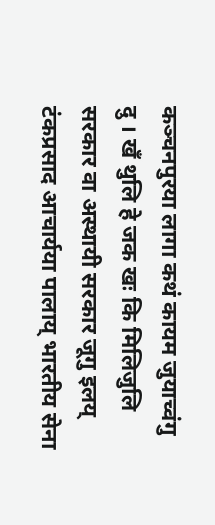कञ्चनपुरया लागा कथं कायम जुयाच्वंगु दु । खँ थुलि हे जक खः कि मिलिजुलि सरकार वा अस्थायी सरकार जूगु इलय् टंकप्रसाद आचार्यया पालाय् भारतीय सेना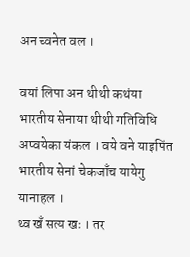अन च्वनेत वल ।

वयां लिपा अन थीथी कथंया भारतीय सेनाया थीथी गतिविधि अप्वयेका यंकल । वये वने याइपिंत भारतीय सेनां चेकजाँच यायेगु यानाहल ।
थ्व खँ सत्य खः । तर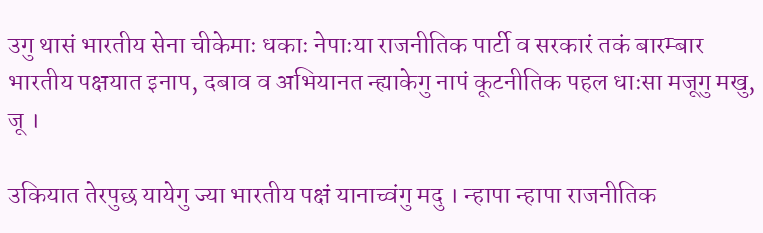उगु थासं भारतीय सेना चीकेमाः धकाः नेपाःया राजनीतिक पार्टी व सरकारं तकं बारम्बार भारतीय पक्षयात इनाप, दबाव व अभियानत न्ह्याकेगु नापं कूटनीतिक पहल धाःसा मजूगु मखु, जू ।

उकियात तेरपुछ यायेगु ज्या भारतीय पक्षं यानाच्वंगु मदु । न्हापा न्हापा राजनीतिक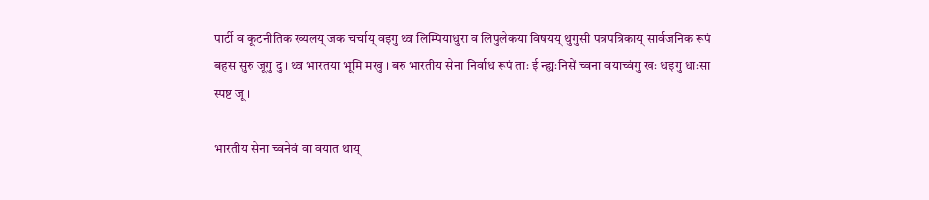पार्टी व कूटनीतिक ख्यलय् जक चर्चाय् वइगु थ्व लिम्पियाधुरा व लिपुलेकया विषयय् थुगुसी पत्रपत्रिकाय् सार्वजनिक रूपं बहस सुरु जूगु दु । थ्व भारतया भूमि मखु । बरु भारतीय सेना निर्वाध रूपं ताः ई न्ह्यःनिसें च्वना वयाच्वंगु खः धइगु धाःसा स्पष्ट जू ।

भारतीय सेना च्वनेवं वा वयात थाय्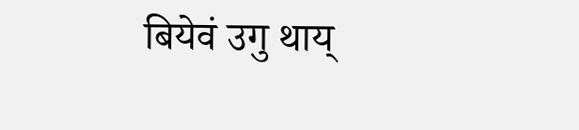बियेवं उगु थाय्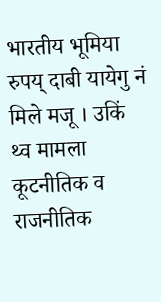भारतीय भूमिया रुपय् दाबी यायेगु नं मिले मजू । उकिं थ्व मामला कूटनीतिक व राजनीतिक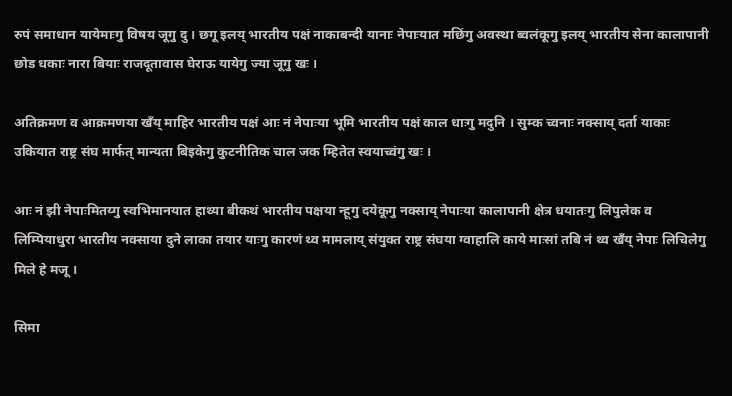रुपं समाधान यायेमाःगु विषय जूगु दु । छगू इलय् भारतीय पक्षं नाकाबन्दी यानाः नेपाःयात मछिंगु अवस्था ब्वलंकूगु इलय् भारतीय सेना कालापानी छोड धकाः नारा बियाः राजदूतावास घेराऊ यायेगु ज्या जूगु खः ।

अतिक्रमण व आक्रमणया खँय् माहिर भारतीय पक्षं आः नं नेपाःया भूमि भारतीय पक्षं काल धाःगु मदुनि । सुम्क च्वनाः नक्साय् दर्ता याकाः उकियात राष्ट्र संघ मार्फत् मान्यता बिइकेगु कुटनीतिक चाल जक म्हितेत स्वयाच्वंगु खः ।

आः नं झी नेपाःमितय्गु स्वभिमानयात हाथ्या बीकथं भारतीय पक्षया न्हूगु दयेकूगु नक्साय् नेपाःया कालापानी क्षेत्र धयातःगु लिपुलेक व लिम्पियाधुरा भारतीय नक्साया दुने लाका तयार याःगु कारणं थ्व मामलाय् संयुक्त राष्ट्र संघया ग्वाहालि काये माःसां तबि नं थ्व खँय् नेपाः लिचिलेगु मिले हे मजू ।

सिमा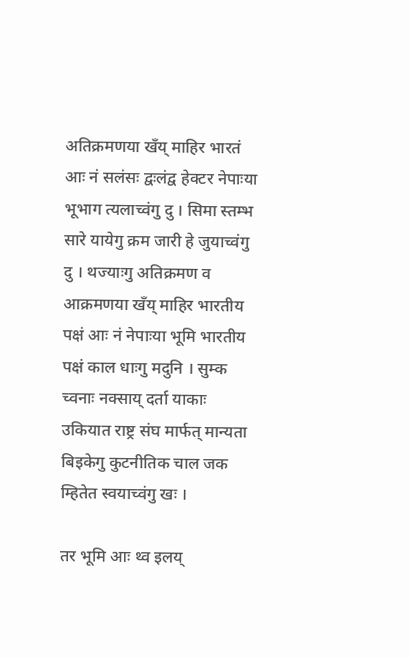अतिक्रमणया खँय् माहिर भारतं आः नं सलंसः द्वःलंद्व हेक्टर नेपाःया भूभाग त्यलाच्वंगु दु । सिमा स्तम्भ सारे यायेगु क्रम जारी हे जुयाच्वंगु दु । थज्याःगु अतिक्रमण व आक्रमणया खँय् माहिर भारतीय पक्षं आः नं नेपाःया भूमि भारतीय पक्षं काल धाःगु मदुनि । सुम्क च्वनाः नक्साय् दर्ता याकाः उकियात राष्ट्र संघ मार्फत् मान्यता बिइकेगु कुटनीतिक चाल जक म्हितेत स्वयाच्वंगु खः ।

तर भूमि आः थ्व इलय्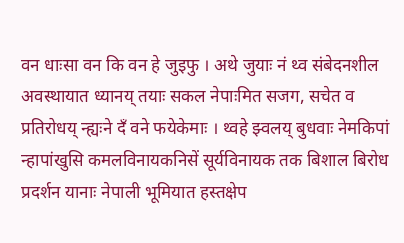वन धाःसा वन कि वन हे जुइफु । अथे जुयाः नं थ्व संबेदनशील अवस्थायात ध्यानय् तयाः सकल नेपाःमित सजग, सचेत व प्रतिरोधय् न्ह्यःने दँ वने फयेकेमाः । थ्वहे झ्वलय् बुधवाः नेमकिपां न्हापांखुसि कमलविनायकनिसें सूर्यविनायक तक बिशाल बिरोध प्रदर्शन यानाः नेपाली भूमियात हस्तक्षेप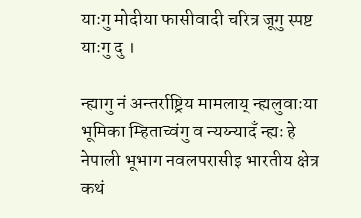याःगु मोदीया फासीवादी चरित्र जूगु स्पष्ट याःगु दु ।

न्ह्यागु नं अन्तर्राष्ट्रिय मामलाय् न्ह्यलुवाःया भूमिका म्हिताच्वंगु व न्यय्न्यादँ न्ह्यः हे नेपाली भूभाग नवलपरासीइ भारतीय क्षेत्र कथं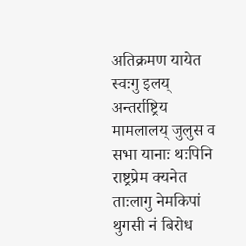अतिक्रमण यायेत स्वःगु इलय् अन्तर्राष्ट्रिय मामलालय् जुलुस व सभा यानाः थःपिनि राष्ट्रप्रेम क्यनेत ताःलागु नेमकिपां थुगसी नं बिरोध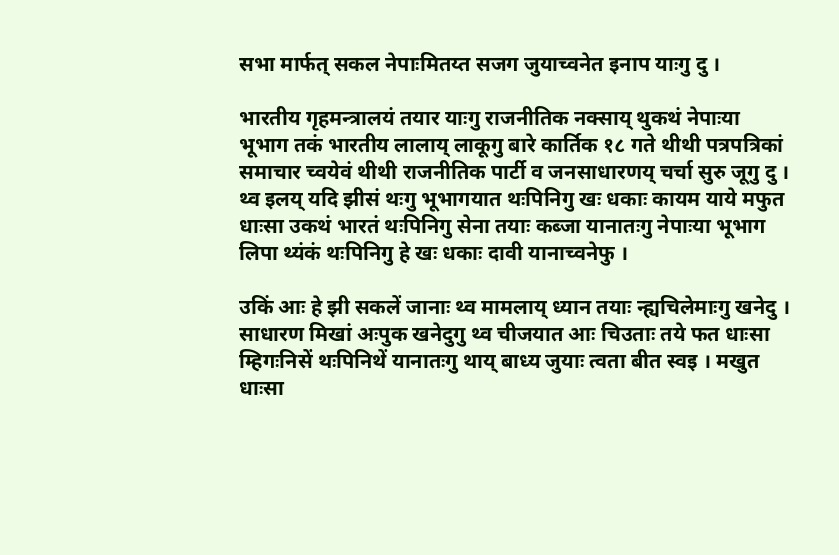सभा मार्फत् सकल नेपाःमितय्त सजग जुयाच्वनेत इनाप याःगु दु ।

भारतीय गृहमन्त्रालयं तयार याःगु राजनीतिक नक्साय् थुकथं नेपाःया भूभाग तकं भारतीय लालाय् लाकूगु बारे कार्तिक १८ गते थीथी पत्रपत्रिकां समाचार च्वयेवं थीथी राजनीतिक पार्टी व जनसाधारणय् चर्चा सुरु जूगु दु । थ्व इलय् यदि झीसं थःगु भूभागयात थःपिनिगु खः धकाः कायम याये मफुत धाःसा उकथं भारतं थःपिनिगु सेना तयाः कब्जा यानातःगु नेपाःया भूभाग लिपा थ्यंकं थःपिनिगु हे खः धकाः दावी यानाच्वनेफु ।

उकिं आः हे झी सकलें जानाः थ्व मामलाय् ध्यान तयाः न्ह्यचिलेमाःगु खनेदु । साधारण मिखां अःपुक खनेदुगु थ्व चीजयात आः चिउताः तये फत धाःसा म्हिगःनिसें थःपिनिथें यानातःगु थाय् बाध्य जुयाः त्वता बीत स्वइ । मखुत धाःसा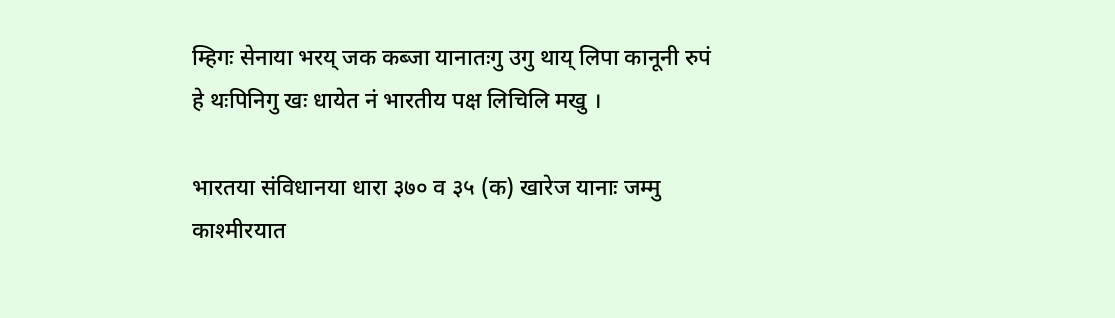म्हिगः सेनाया भरय् जक कब्जा यानातःगु उगु थाय् लिपा कानूनी रुपं हे थःपिनिगु खः धायेत नं भारतीय पक्ष लिचिलि मखु ।

भारतया संविधानया धारा ३७० व ३५ (क) खारेज यानाः जम्मु काश्मीरयात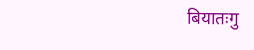बियातःगु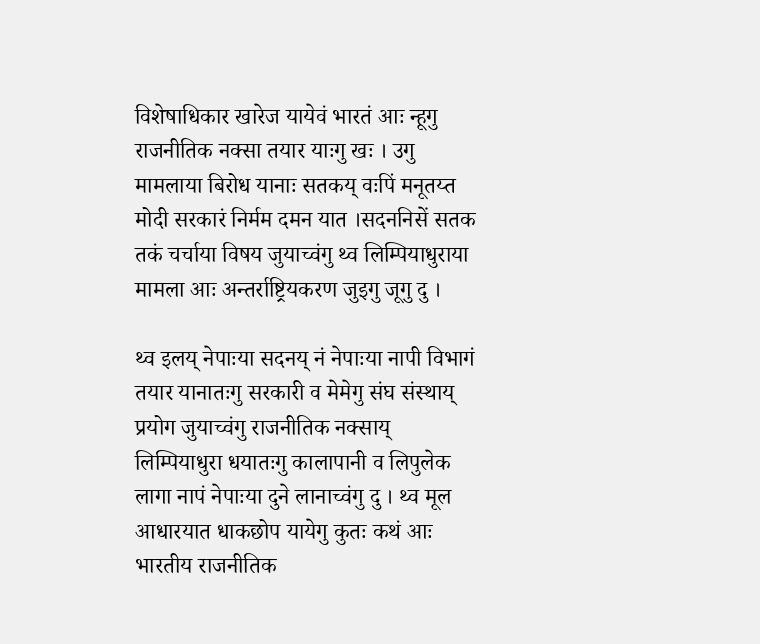विशेषाधिकार खारेज यायेवं भारतं आः न्हूगु राजनीतिक नक्सा तयार याःगु खः । उगु मामलाया बिरोध यानाः सतकय् वःपिं मनूतय्त मोदी सरकारं निर्मम दमन यात ।सदननिसें सतक तकं चर्चाया विषय जुयाच्वंगु थ्व लिम्पियाधुराया मामला आः अन्तर्राष्ट्रियकरण जुइगु जूगु दु ।

थ्व इलय् नेपाःया सदनय् नं नेपाःया नापी विभागं तयार यानातःगु सरकारी व मेमेगु संघ संस्थाय् प्रयोग जुयाच्वंगु राजनीतिक नक्साय् लिम्पियाधुरा धयातःगु कालापानी व लिपुलेक लागा नापं नेपाःया दुने लानाच्वंगु दु । थ्व मूल आधारयात धाकछोप यायेगु कुतः कथं आः भारतीय राजनीतिक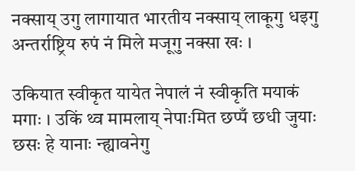नक्साय् उगु लागायात भारतीय नक्साय् लाकूगु धइगु अन्तर्राष्ट्रिय रुपं नं मिले मजूगु नक्सा खः ।

उकियात स्वीकृत यायेत नेपालं नं स्वीकृति मयाकं मगाः । उकिं थ्व मामलाय् नेपाःमित छप्पँ छधी जुयाः छसः हे यानाः न्ह्यावनेगु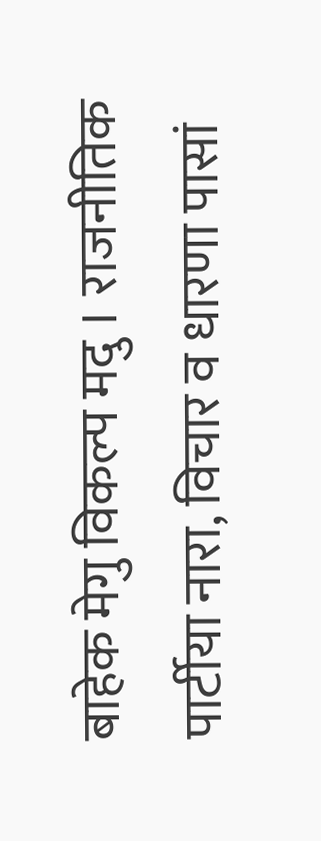बाहेक मेगु विकल्प मदु । राजनीतिक पार्टीया नारा, विचार व धारणा पासां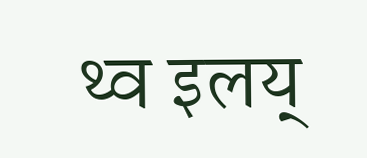थ्व इलय्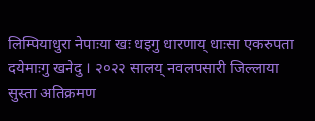लिम्पियाधुरा नेपाःया खः धइगु धारणाय् धाःसा एकरुपता दयेमाःगु खनेदु । २०२२ सालय् नवलपसारी जिल्लाया सुस्ता अतिक्रमण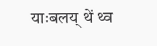याःबलय् थें थ्व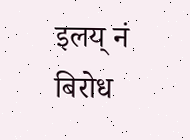इलय् नं बिरोध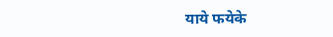याये फयेके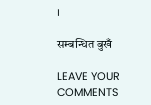।

सम्बन्धित बुखँ

LEAVE YOUR COMMENTS